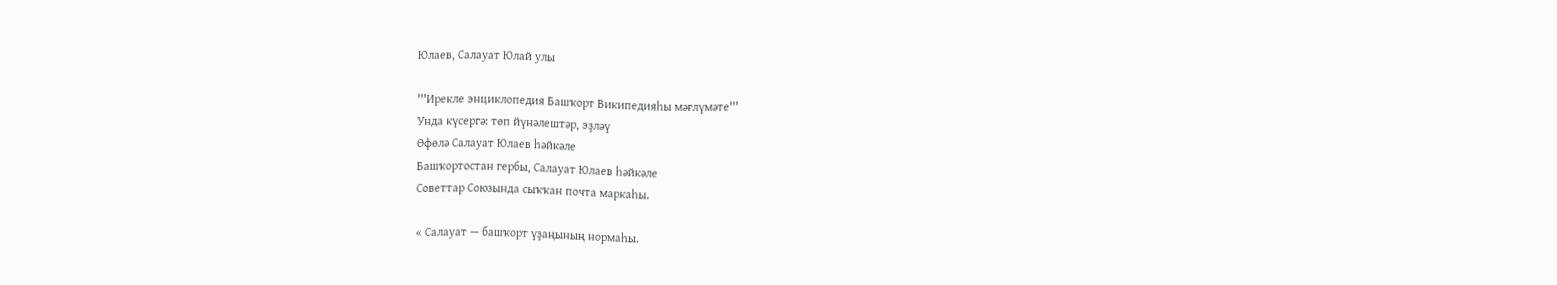Юлаев, Салауат Юлай улы

'''Ирекле энциклопедия Башҡорт Википедияһы мәғлүмәте'''
Унда күсергә: төп йүнәлештәр, эҙләү
Өфөлә Салауат Юлаев һәйкәле
Башҡортостан гербы, Салауат Юлаев һәйкәле
Советтар Союзында сыҡҡан почта маркаһы.

« Салауат — башҡорт үҙаңының нормаһы.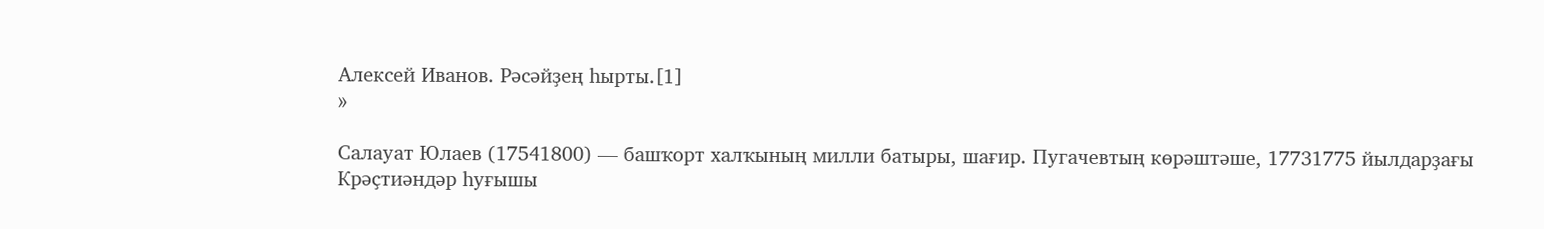Алексей Иванов. Рәсәйҙең һырты.[1]
»

Салауат Юлаев (17541800) — башҡорт халҡының милли батыры, шағир. Пугачевтың көрәштәше, 17731775 йылдарҙағы Крәҫтиәндәр һуғышы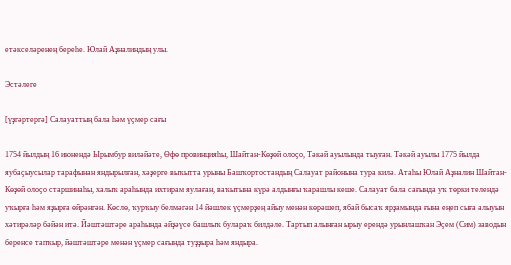етәкселәренең береһе. Юлай Аҙналиндың улы.

Эстәлеге

[үҙгәртергә] Салауаттың бала һәм үҫмер сағы

1754 йылдың 16 июнендә Ырымбур виләйәте, Өфө провинцияһы, Шайтан-Көҙөй олоҫо, Тәкәй ауылында тыуған. Тәкәй ауылы 1775 йылда яубаҫыусылар тарафынан яндырылған, хәҙерге выҡытта урыны Башҡортостандың Салауат районына тура килә. Атаһы Юлай Аҙналин Шайтан-Көҙөй олоҫо старшинаһы, халыҡ араһында ихтирам яулаған, ваҡытына күрә алдынғы ҡарашлы кеше. Салауат бала сағында уҡ төрки телендә уҡырға һәм яҙырға өйрәнгән. Көслө, ҡурҡыу белмәгән 14 йәшлек үҫмерҙең айыу менән көрәшеп, ябай бысаҡ ярҙамында ғына еңеп сыға алыуын хәтирәләр бәйән итә. Йәштәштәре араһында әйҙәүсе башлыҡ булараҡ билдәле. Тартып алынған ырыу ерендә урынлашҡан Эҫем (Сим) заводын беренсе тапҡыр, йәштәштәре менән үҫмер сағында туҙҙыра һәм яндыра.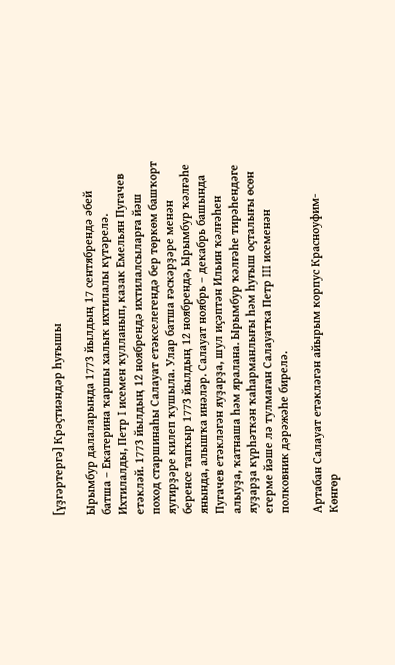[үҙгәртергә] Крәҫтиәндәр һуғышы

Ырымбур далаларында 1773 йылдың 17 сентябрендә әбей батша – Екатерина ҡаршы халыҡ ихтилалы күтәрелә. Ихтилалды, Петр I исемен ҡулланып, казак Емельян Пугачев етәкләй. 1773 йылдың 12 ноябрендә ихтилалсыларға йәш поход старшинаһы Салауат етәкселегендә бер төркөм башҡорт яугирҙәре килеп ҡушыла. Улар батша ғәскәрҙәре менән беренсе тапҡыр 1773 йылдың 12 ноябрендә, Ырымбур ҡәлғәһе янында, алышҡа инәләр. Салауат ноябрь – декабрь башында Пугачев етәкләгән яуҙарҙа, шул иҫәптән Ильин ҡәлғәһен алыуҙа, ҡатнаша һәм яралана. Ырымбур ҡәлғәһе тирәһендәге яуҙарҙа күрһәткән ҡаһарманлығы һәм һуғыш оҫталығы өсөн егерме йәше лә тулмаған Салауатҡа Петр III исеменән полковник дәрәжәһе бирелә.

Артабан Салауат етәкләгән айырым корпус Красноуфим-Көнгөр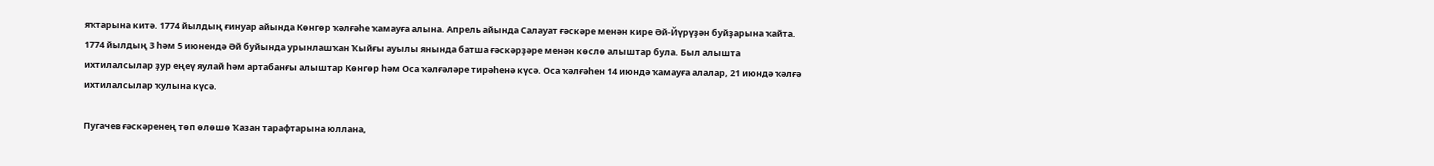яҡтарына китә. 1774 йылдың ғинуар айында Көнгөр ҡәлғәһе ҡамауға алына. Апрель айында Салауат ғәскәре менән кире Әй-Йүрүҙән буйҙарына ҡайта. 1774 йылдың 3 һәм 5 июнендә Әй буйында урынлашҡан Ҡыйғы ауылы янында батша ғәскәрҙәре менән көслө алыштар була. Был алышта ихтилалсылар ҙур еңеү яулай һәм артабанғы алыштар Көнгөр һәм Оса ҡәлғәләре тирәһенә күсә. Оса ҡәлғәһен 14 июндә ҡамауға алалар, 21 июндә ҡәлғә ихтилалсылар ҡулына күсә.

Пугачев ғәскәренең төп өлөшө Ҡазан тарафтарына юллана,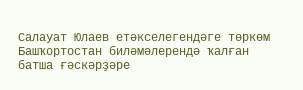Салауат Юлаев етәкселегендәге төркөм Башҡортостан биләмәлерендә ҡалған батша ғәскәрҙәре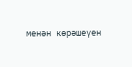менән көрәшеүен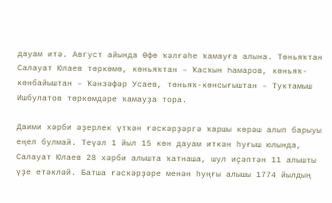дауам итә. Август айында Өфө ҡәлғәһе ҡамауға алына. Төньяҡтан Салауат Юлаев төркөмө, көньяҡтан – Ҡасҡын Һамаров, көньяҡ-көнбайыштан – Ҡәнзәфәр Усаев, төньяҡ-көнсығыштан – Туктамыш Ишбулатов төркөмдәре ҡамауҙа тора.

Даими хәрби әҙерлек үтҡән ғәскәрҙәргә ҡаршы көрәш алып барыуы еңел булмай. Теүәл 1 йыл 15 көн дауам иткән һуғыш юлында, Салауат Юлаев 28 хәрби алышта ҡатнаша, шул иҫәптән 11 алышты үҙе етәкләй. Батша ғәскәрҙәре менән һуңғы алышы 1774 йылдың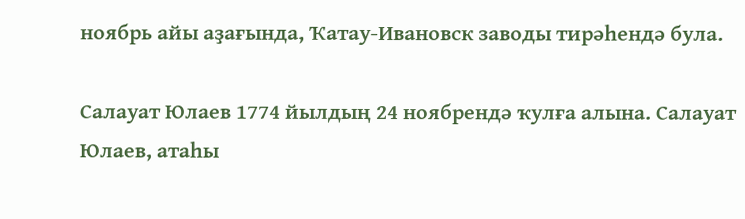ноябрь айы аҙағында, Ҡатау-Ивановск заводы тирәһендә була.

Салауат Юлаев 1774 йылдың 24 ноябрендә ҡулға алына. Салауат Юлаев, атаһы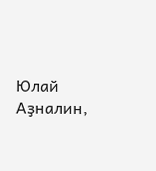Юлай Аҙналин,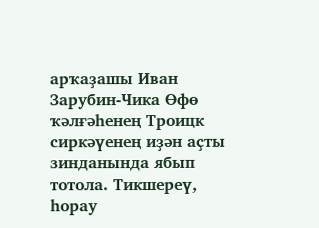арҡаҙашы Иван Зарубин-Чика Өфө ҡәлғәһенең Троицк сиркәүенең иҙән аҫты зинданында ябып тотола. Тикшереү, һорау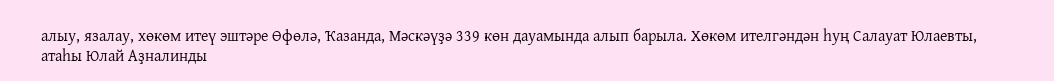алыу, язалау, хөкөм итеү эштәре Өфөлә, Ҡазанда, Мәскәүҙә 339 көн дауамында алып барыла. Хөкөм ителгәндән һуң Салауат Юлаевты, атаһы Юлай Аҙналинды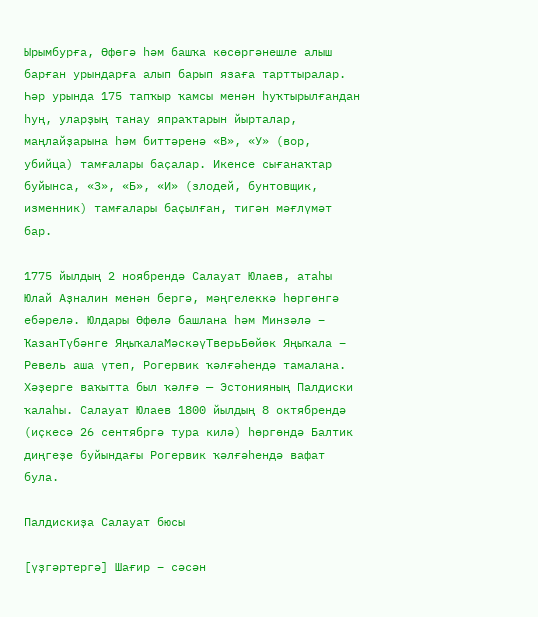Ырымбурға, Өфөгә һәм башҡа көсөргәнешле алыш барған урындарға алып барып язаға тарттыралар. Һәр урында 175 тапҡыр ҡамсы менән һуҡтырылғандан һуң, уларҙың танау япраҡтарын йырталар, маңлайҙарына һәм биттәренә «В», «У» (вор, убийца) тамғалары баҫалар. Икенсе сығанаҡтар буйынса, «З», «Б», «И» (злодей, бунтовщик, изменник) тамғалары баҫылған, тигән мәғлүмәт бар.

1775 йылдың 2 ноябрендә Салауат Юлаев, атаһы Юлай Аҙналин менән бергә, мәңгелеккә һөргөнгә ебәрелә. Юлдары Өфөлә башлана һәм Минзәлә – ҠазанТүбәнге ЯңыҡалаМәскәүТверьБөйөк Яңыҡала – Ревель аша үтеп, Рогервик ҡәлғәһендә тамалана. Хәҙерге ваҡытта был ҡәлғә — Эстонияның Палдиски ҡалаһы. Салауат Юлаев 1800 йылдың 8 октябрендә (иҫкесә 26 сентябргә тура килә) һөргөндә Балтик диңгеҙе буйындағы Рогервик ҡәлғәһендә вафат була.

Палдискиҙа Салауат бюсы

[үҙгәртергә] Шағир – сәсән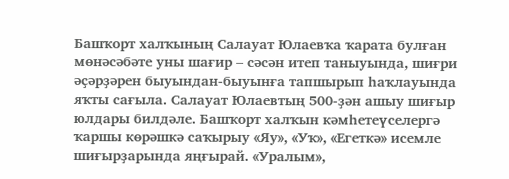Башҡорт халҡының Салауат Юлаевҡа ҡарата булған мөнәсәбәте уны шағир – сәсән итеп таныуында, шиғри әҫәрҙәрен быуындан-быуынға тапшырып һаҡлауында яҡты сағыла. Салауат Юлаевтың 500-ҙән ашыу шиғыр юлдары билдәле. Башҡорт халҡын кәмһетеүселергә ҡаршы көрәшкә саҡырыу «Яу», «Уҡ», «Егеткә» исемле шиғырҙарында яңғырай. «Уралым»,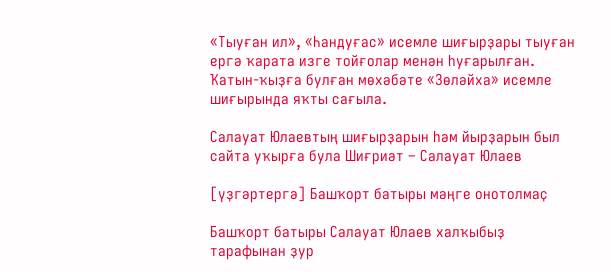«Тыуған ил», «Һандуғас» исемле шиғырҙары тыуған ергә ҡарата изге тойғолар менән һуғарылған. Ҡатын-ҡыҙға булған мөхәбәте «Зөләйха» исемле шиғырында яҡты сағыла.

Салауат Юлаевтың шиғырҙарын һәм йырҙарын был сайта уҡырға була Шиғриәт – Салауат Юлаев

[үҙгәртергә] Башҡорт батыры мәңге онотолмаҫ

Башҡорт батыры Салауат Юлаев халҡыбыҙ тарафынан ҙур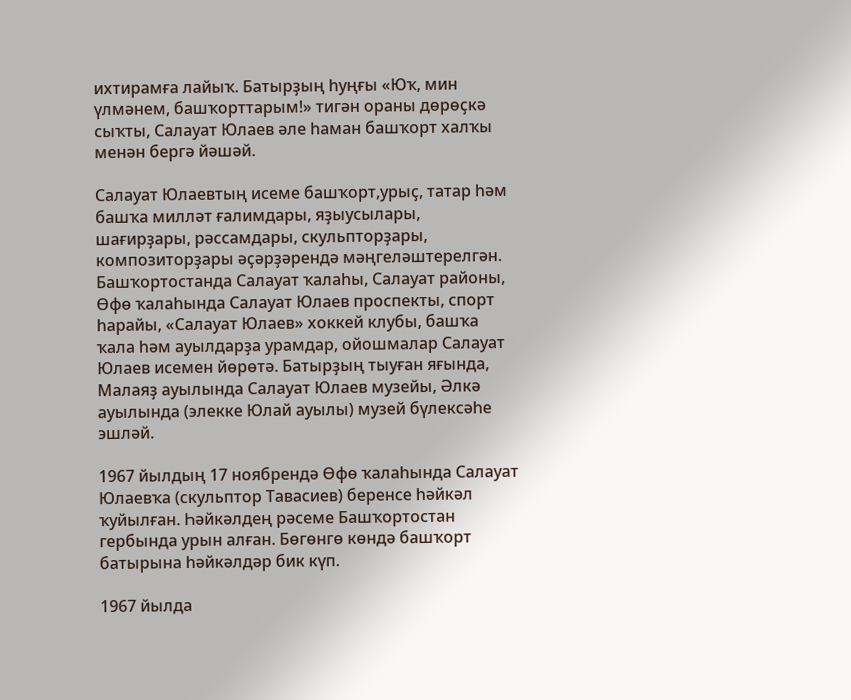ихтирамға лайыҡ. Батырҙың һуңғы «Юҡ, мин үлмәнем, башҡорттарым!» тигән ораны дөрөҫкә сыҡты, Салауат Юлаев әле һаман башҡорт халҡы менән бергә йәшәй.

Салауат Юлаевтың исеме башҡорт,урыҫ, татар һәм башҡа милләт ғалимдары, яҙыусылары, шағирҙары, рәссамдары, скульпторҙары, композиторҙары әҫәрҙәрендә мәңгеләштерелгән. Башҡортостанда Салауат ҡалаһы, Салауат районы, Өфө ҡалаһында Салауат Юлаев проспекты, спорт һарайы, «Салауат Юлаев» хоккей клубы, башҡа ҡала һәм ауылдарҙа урамдар, ойошмалар Салауат Юлаев исемен йөрөтә. Батырҙың тыуған яғында, Малаяҙ ауылында Салауат Юлаев музейы, Әлкә ауылында (элекке Юлай ауылы) музей бүлексәһе эшләй.

1967 йылдың 17 ноябрендә Өфө ҡалаһында Салауат Юлаевҡа (скульптор Тавасиев) беренсе һәйкәл ҡуйылған. Һәйкәлдең рәсеме Башҡортостан гербында урын алған. Бөгөнгө көндә башҡорт батырына һәйкәлдәр бик күп.

1967 йылда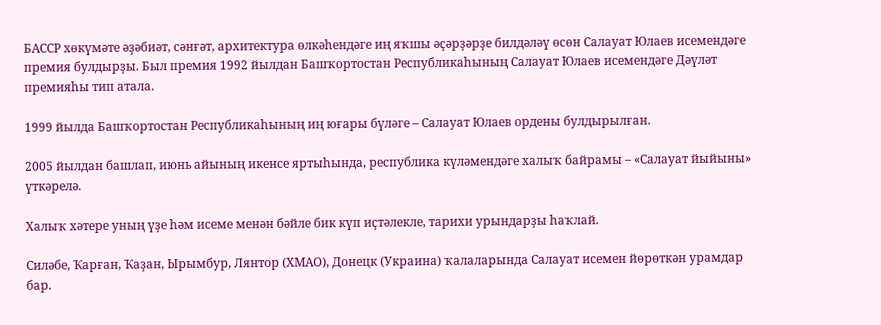БАССР хөкүмәте әҙәбиәт, сәнғәт, архитектура өлкәһендәге иң яҡшы әҫәрҙәрҙе билдәләү өсөн Салауат Юлаев исемендәге премия булдырҙы. Был премия 1992 йылдан Башҡортостан Республикаһының Салауат Юлаев исемендәге Дәүләт премияһы тип атала.

1999 йылда Башҡортостан Республикаһының иң юғары бүләге – Салауат Юлаев ордены булдырылған.

2005 йылдан башлап, июнь айының икенсе яртыһында, республика күләмендәге халыҡ байрамы – «Салауат йыйыны» үткәрелә.

Халыҡ хәтере уның үҙе һәм исеме менән бәйле бик күп иҫтәлекле, тарихи урындарҙы һаҡлай.

Силәбе, Ҡарған, Ҡаҙан, Ырымбур, Лянтор (ХМАО), Донецк (Украина) ҡалаларында Салауат исемен йөрөткән урамдар бар.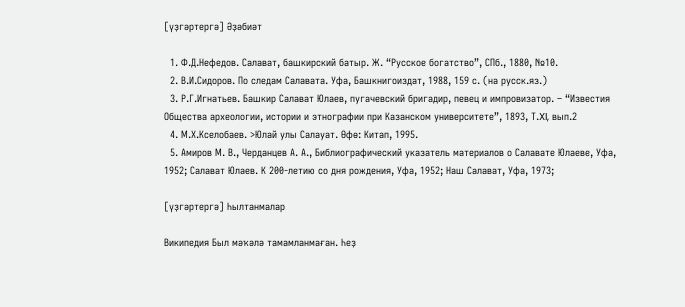[үҙгәртергә] Әҙәбиәт

  1. Ф.Д.Нефедов. Салават, башкирский батыр. Ж. “Русское богатство”, СПб., 1880, №10.
  2. В.И.Сидоров. По следам Салавата. Уфа, Башкнигоиздат, 1988, 159 с. (на русск.яз.)
  3. Р.Г.Игнатьев. Башкир Салават Юлаев, пугачевский бригадир, певец и импровизатор. – “Известия Общества археологии, истории и этнографии при Казанском университете”, 1893, Т.XI, вып.2
  4. М.Х.Кселобаев. >Юлай улы Салауат. Өфө: Китап, 1995.
  5. Амиров М. В., Черданцев А. А., Библиографический указатель материалов о Салавате Юлаеве, Уфа, 1952; Салават Юлаев. К 200-летию со дня рождения, Уфа, 1952; Наш Салават, Уфа, 1973;

[үҙгәртергә] Һылтанмалар

Википедия Был мәҡәлә тамамланмаған. Һеҙ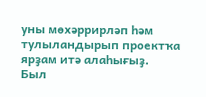уны мөхәррирләп һәм тулыландырып проектҡа ярҙам итә алаһығыҙ.
Был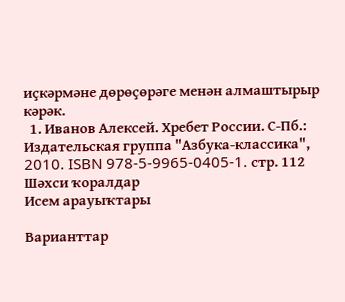иҫкәрмәне дөрөҫөрәге менән алмаштырыр кәрәк.
  1. Иванов Алексей. Хребет России. С-Пб.: Издательская группа "Азбука-классика", 2010. ISBN 978-5-9965-0405-1. стр. 112
Шәхси ҡоралдар
Исем арауыҡтары

Варианттар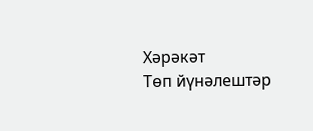Хәрәкәт
Төп йүнәлештәр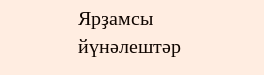Ярҙамсы йүнәлештәр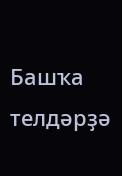Башҡа телдәрҙә